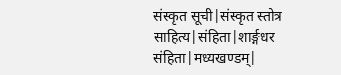संस्कृत सूची|संस्कृत स्तोत्र साहित्य|संहिता|शार्ङ्गधर संहिता|मध्यखण्डम्|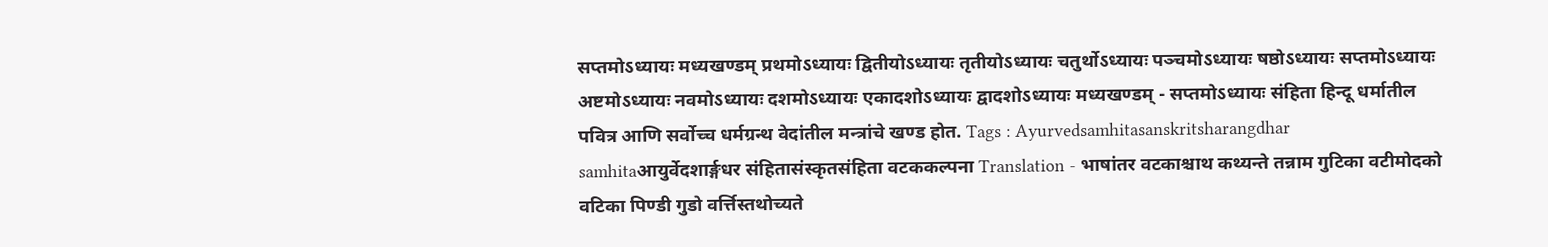सप्तमोऽध्यायः मध्यखण्डम् प्रथमोऽध्यायः द्वितीयोऽध्यायः तृतीयोऽध्यायः चतुर्थोऽध्यायः पञ्चमोऽध्यायः षष्ठोऽध्यायः सप्तमोऽध्यायः अष्टमोऽध्यायः नवमोऽध्यायः दशमोऽध्यायः एकादशोऽध्यायः द्वादशोऽध्यायः मध्यखण्डम् - सप्तमोऽध्यायः संहिता हिन्दू धर्मातील पवित्र आणि सर्वोच्च धर्मग्रन्थ वेदांतील मन्त्रांचे खण्ड होत. Tags : Ayurvedsamhitasanskritsharangdhar samhitaआयुर्वेदशार्ङ्गधर संहितासंस्कृतसंहिता वटककल्पना Translation - भाषांतर वटकाश्चाथ कथ्यन्ते तन्नाम गुटिका वटीमोदको वटिका पिण्डी गुडो वर्त्तिस्तथोच्यते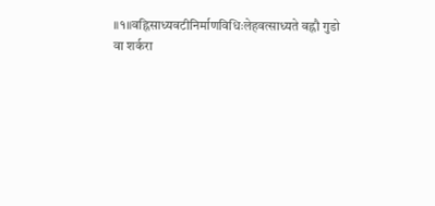॥१॥वह्निसाध्यवटीनिर्माणविधिःलेहवत्साध्यते वह्नौ गुडो वा शर्करा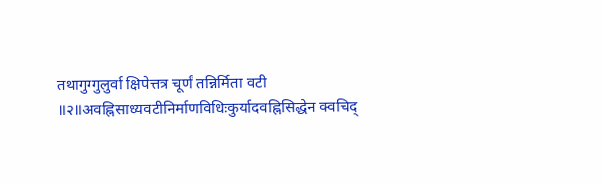तथागुग्गुलुर्वा क्षिपेत्तत्र चूर्णं तन्निर्मिता वटी ॥२॥अवह्निसाध्यवटीनिर्माणविधिःकुर्यादवह्निसिद्धेन क्वचिद्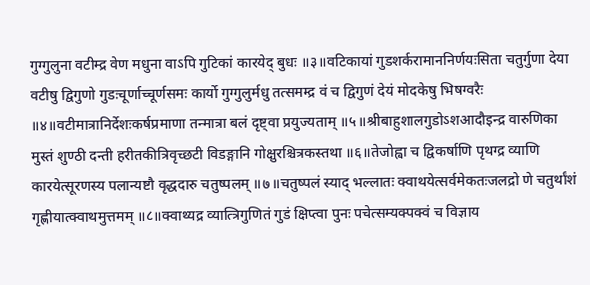गुग्गुलुना वटीम्द्र वेण मधुना वाऽपि गुटिकां कारयेद् बुधः ॥३॥वटिकायां गुडशर्करामाननिर्णयःसिता चतुर्गुणा देया वटीषु द्विगुणो गुडःचूर्णाच्चूर्णसमः कार्यो गुग्गुलुर्मधु तत्समम्द्र वं च द्विगुणं देयं मोदकेषु भिषग्वरैः ॥४॥वटीमात्रानिर्देशःकर्षप्रमाणा तन्मात्रा बलं दृष्ट्वा प्रयुज्यताम् ॥५॥श्रीबाहुशालगुडोऽशआदौइन्द्र वारुणिका मुस्तं शुण्ठी दन्ती हरीतकीत्रिवृच्छटी विडङ्गानि गोक्षुरश्चित्रकस्तथा ॥६॥तेजोह्वा च द्विकर्षाणि पृथग्द्र व्याणि कारयेत्सूरणस्य पलान्यष्टौ वृद्धदारु चतुष्पलम् ॥७॥चतुष्पलं स्याद् भल्लातः क्वाथयेत्सर्वमेकतःजलद्रो णे चतुर्थांशं गृह्णीयात्क्वाथमुत्तमम् ॥८॥क्वाथ्यद्र व्यात्त्रिगुणितं गुडं क्षिप्त्वा पुनः पचेत्सम्यक्पक्वं च विज्ञाय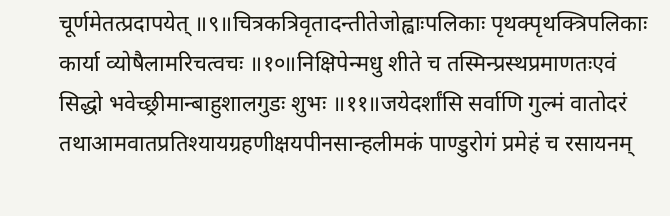चूर्णमेतत्प्रदापयेत् ॥९॥चित्रकत्रिवृतादन्तीतेजोह्वाःपलिकाः पृथक्पृथक्त्रिपलिकाः कार्या व्योषैलामरिचत्वचः ॥१०॥निक्षिपेन्मधु शीते च तस्मिन्प्रस्थप्रमाणतःएवं सिद्धो भवेच्छ्रीमान्बाहुशालगुडः शुभः ॥११॥जयेदर्शांसि सर्वाणि गुल्मं वातोदरं तथाआमवातप्रतिश्यायग्रहणीक्षयपीनसान्हलीमकं पाण्डुरोगं प्रमेहं च रसायनम्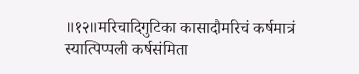॥१२॥मरिचादिगुटिका कासादौमरिचं कर्षमात्रं स्यात्पिप्पली कर्षसंमिता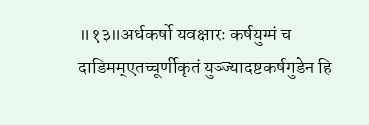॥१३॥अर्धकर्षो यवक्षारः कर्षयुग्मं च दाडिमम्एतच्चूर्णीकृतं युञ्ज्यादष्टकर्षगुडेन हि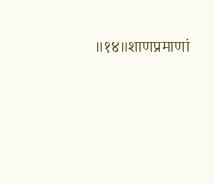॥१४॥शाणप्रमाणां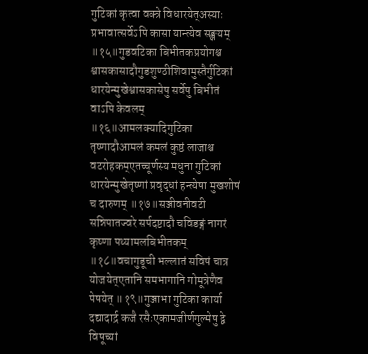गुटिकां कृत्वा वक्त्रे विधारयेत्अस्याः प्रभावात्सर्वेऽपि कासा यान्त्येव सङ्क्षयम् ॥१५॥गुडवटिका बिभीतकप्रयोगश्च श्वासकासादौगुडशुण्ठीशिवामुस्तैर्गुटिकां धारयेन्मुखेश्वासकासेषु सर्वेषु बिभीतं वाऽपि केवलम् ॥१६॥आमलक्यादिगुटिका तृष्णादौआमलं कमलं कुष्ठं लाजाश्च वटरोहकम्एतच्चूर्णस्य मधुना गुटिकां धारयेन्मुखेतृष्णां प्रवृद्धां हन्त्येषा मुखशोषं च दारुणम् ॥१७॥सञ्जीवनीवटी सन्निपातज्वरे सर्पदष्टादौ चविडङ्गं नागरं कृष्णा पथ्यामलबिभीतकम् ॥१८॥वचागुडूची भल्लातं सविषं चात्र योजयेत्एतानि समभागानि गोमूत्रेणैव पेषयेत् ॥१९॥गुञ्जाभा गुटिका कार्या दद्यादार्द्र कजै रसैःएकामजीर्णगुल्मेषु द्वे विषूच्यां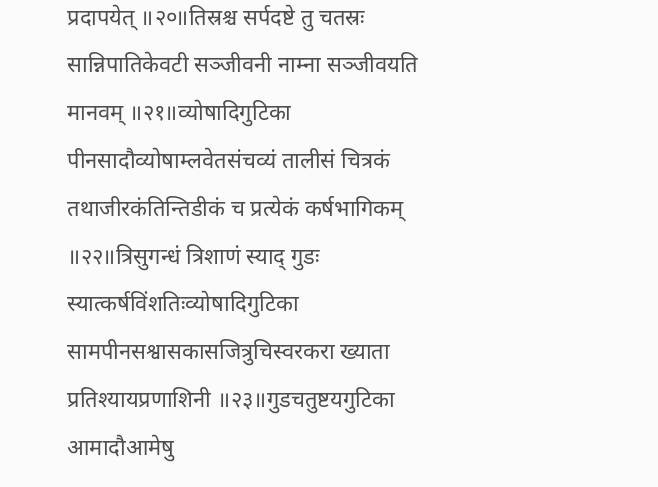प्रदापयेत् ॥२०॥तिस्रश्च सर्पदष्टे तु चतस्रः सान्निपातिकेवटी सञ्जीवनी नाम्ना सञ्जीवयति मानवम् ॥२१॥व्योषादिगुटिका पीनसादौव्योषाम्लवेतसंचव्यं तालीसं चित्रकं तथाजीरकंतिन्तिडीकं च प्रत्येकं कर्षभागिकम् ॥२२॥त्रिसुगन्धं त्रिशाणं स्याद् गुडः स्यात्कर्षविंशतिःव्योषादिगुटिका सामपीनसश्वासकासजित्रुचिस्वरकरा ख्याता प्रतिश्यायप्रणाशिनी ॥२३॥गुडचतुष्टयगुटिका आमादौआमेषु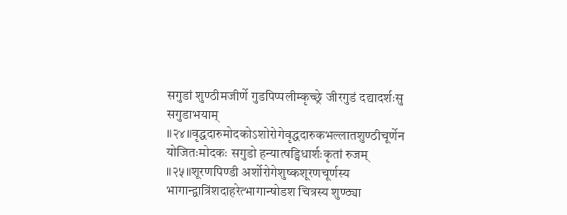सगुडां शुण्ठीमजीर्णे गुडपिप्पलीम्कृच्छ्रे जीरगुडं दद्यादर्शःसु सगुडाभयाम् ॥२४॥वृद्धदारुमोदकोऽशोरोगेवृद्धदारुकभल्लातशुण्ठीचूर्णेन योजितःमोदकः सगुडो हन्यात्षड्विधार्शःकृतां रुजम् ॥२५॥शूरणपिण्डी अर्शोरोगेशुष्कशूरणचूर्णस्य भागान्द्वात्रिंशदाहरेत्भागान्षोडश चित्रस्य शुण्ठ्या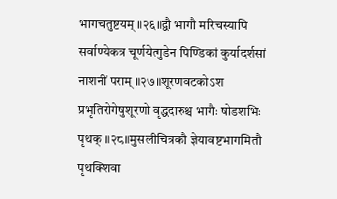भागचतुष्टयम् ॥२६॥द्वौ भागौ मरिचस्यापि सर्वाण्येकत्र चूर्णयेत्गुडेन पिण्डिकां कुर्यादर्शसां नाशनीं पराम् ॥२७॥शूरणवटकोऽश प्रभृतिरोगेषुशूरणो वृद्धदारुश्च भागैः षोडशभिः पृथक् ॥२८॥मुसलीचित्रकौ ज्ञेयावष्टभागमितौ पृथक्शिवा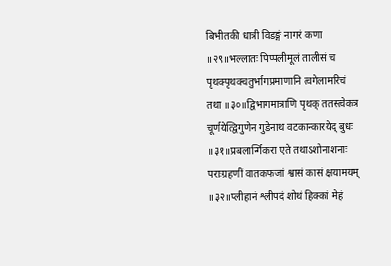बिभीतकी धात्री विडङ्गं नागरं कणा ॥२९॥भल्लातः पिप्पलीमूलं तालीसं च पृथक्पृथक्चतुर्भागप्रमाणानि त्वगेलामरिचं तथा ॥३०॥द्विभागमात्राणि पृथक् ततस्त्वेकत्र चूर्णयेत्द्विगुणेन गुडेनाथ वटकान्कारयेद् बुधः ॥३१॥प्रबलार्न्गिकरा एते तथाऽशोनाशनाः पराःग्रहणीं वातकफजां श्वासं कासं क्षयामयम् ॥३२॥प्लीहानं श्लीपदं शोथं हिक्कां मेहं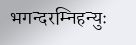भगन्दरम्निहन्युः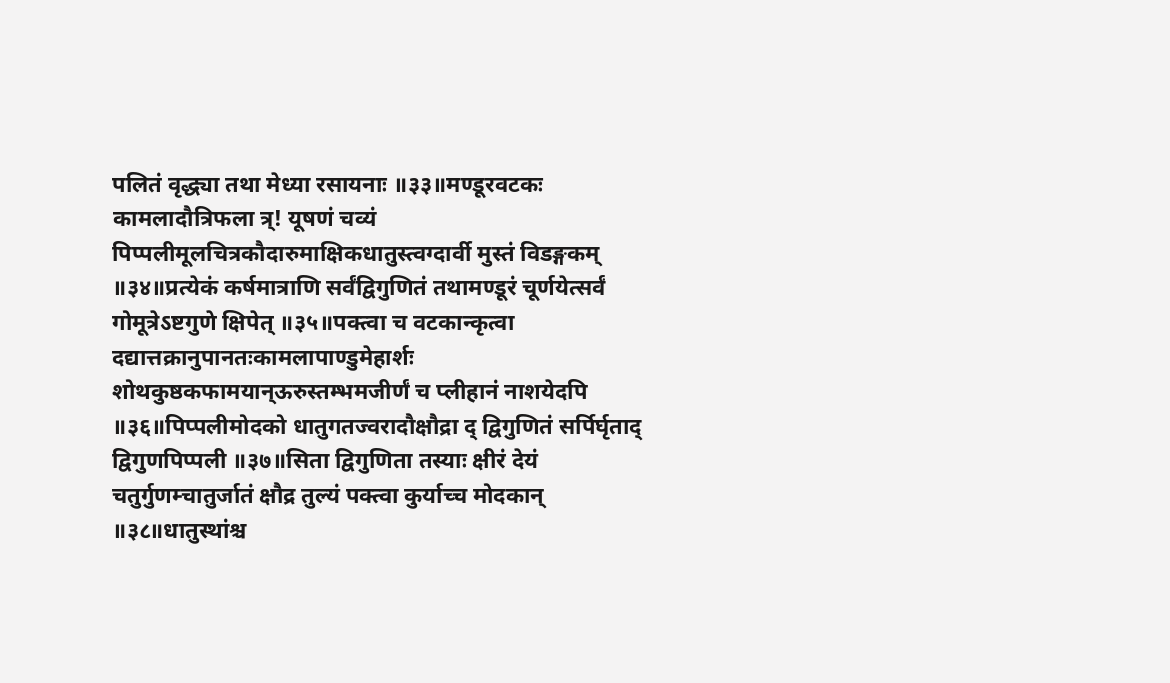पलितं वृद्ध्या तथा मेध्या रसायनाः ॥३३॥मण्डूरवटकः कामलादौत्रिफला त्र्! यूषणं चव्यं पिप्पलीमूलचित्रकौदारुमाक्षिकधातुस्त्वग्दार्वी मुस्तं विडङ्गकम् ॥३४॥प्रत्येकं कर्षमात्राणि सर्वंद्विगुणितं तथामण्डूरं चूर्णयेत्सर्वं गोमूत्रेऽष्टगुणे क्षिपेत् ॥३५॥पक्त्वा च वटकान्कृत्वा दद्यात्तक्रानुपानतःकामलापाण्डुमेहार्शः शोथकुष्ठकफामयान्ऊरुस्तम्भमजीर्णं च प्लीहानं नाशयेदपि ॥३६॥पिप्पलीमोदको धातुगतज्वरादौक्षौद्रा द् द्विगुणितं सर्पिर्घृताद् द्विगुणपिप्पली ॥३७॥सिता द्विगुणिता तस्याः क्षीरं देयं चतुर्गुणम्चातुर्जातं क्षौद्र तुल्यं पक्त्वा कुर्याच्च मोदकान् ॥३८॥धातुस्थांश्च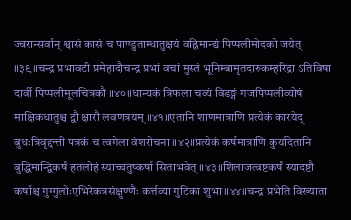ज्वरान्सर्वान् श्वासं कासं च पाण्डुताम्धातुक्षयं वह्निमान्द्यं पिप्पलीमोदको जयेत् ॥३९॥चन्द्र प्रभावटी प्रमेहादौचन्द्र प्रभां वचां मुस्तं भूनिम्बामृतदारुकम्हरिद्रा ऽतिविषा दार्वी पिप्पलीमूलचित्रकौ ॥४०॥धान्यकं त्रिफला चव्यं विडङ्गं गजपिप्पलीव्योषं माक्षिकधातुश्च द्वौ क्षारौ लवणत्रयम् ॥४१॥एतानि शाणमात्राणि प्रत्येकं कारयेद् बुधःत्रिवृद्दन्ती पत्रकं च त्वगेला वंशरोचना ॥४२॥प्रत्येकं कर्षमात्राणि कुर्यादेतानि बुद्धिमान्द्विकर्षं हतलोहं स्याच्चतुष्कर्षा सिताभवेत् ॥४३॥शिलाजत्वष्टकर्षं स्यादष्टौ कर्षाश्च गुग्गुलोःएभिरेकत्रसंक्षुण्णैः कर्त्तव्या गुटिका शुभा ॥४४॥चन्द्र प्रभेति विख्याता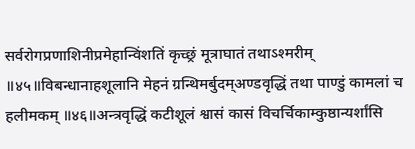सर्वरोगप्रणाशिनीप्रमेहान्विंशतिं कृच्छ्रं मूत्राघातं तथाऽश्मरीम् ॥४५॥विबन्धानाहशूलानि मेहनं ग्रन्थिमर्बुदम्अण्डवृद्धिं तथा पाण्डुं कामलां च हलीमकम् ॥४६॥अन्त्रवृद्धिं कटीशूलं श्वासं कासं विचर्चिकाम्कुष्ठान्यर्शांसि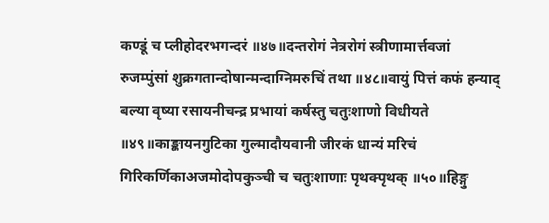कण्डूं च प्लीहोदरभगन्दरं ॥४७॥दन्तरोगं नेत्ररोगं स्त्रीणामार्त्तवजां रुजम्पुंसां शुक्रगतान्दोषान्मन्दाग्निमरुचिं तथा ॥४८॥वायुं पित्तं कफं हन्याद् बल्या वृष्या रसायनीचन्द्र प्रभायां कर्षस्तु चतुःशाणो विधीयते ॥४९॥काङ्कायनगुटिका गुल्मादौयवानी जीरकं धान्यं मरिचं गिरिकर्णिकाअजमोदोपकुञ्ची च चतुःशाणाः पृथक्पृथक् ॥५०॥हिङ्गु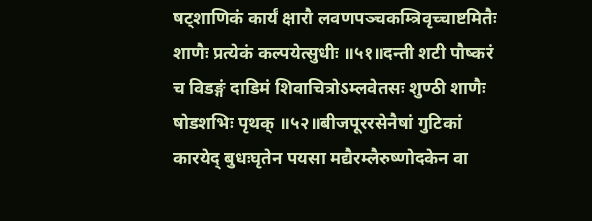षट्शाणिकं कार्यं क्षारौ लवणपञ्चकम्त्रिवृच्चाष्टमितैः शाणैः प्रत्येकं कल्पयेत्सुधीः ॥५१॥दन्ती शटी पौष्करं च विडङ्गं दाडिमं शिवाचित्रोऽम्लवेतसः शुण्ठी शाणैः षोडशभिः पृथक् ॥५२॥बीजपूररसेनैषां गुटिकां कारयेद् बुधःघृतेन पयसा मद्यैरम्लैरुष्णोदकेन वा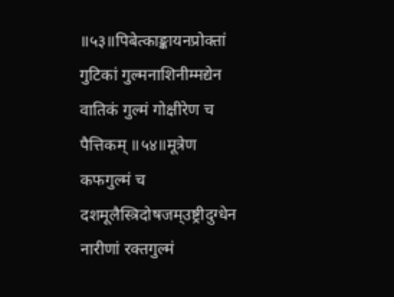॥५३॥पिबेत्काङ्कायनप्रोक्तां गुटिकां गुल्मनाशिनीम्मद्येन वातिकं गुल्मं गोक्षीरेण च पैत्तिकम् ॥५४॥मूत्रेण कफगुल्मं च दशमूलैस्त्रिदोषजम्उष्ट्रीदुग्धेन नारीणां रक्तगुल्मं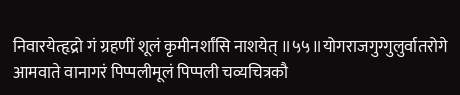निवारयेत्हृद्रो गं ग्रहणीं शूलं कृमीनर्शांसि नाशयेत् ॥५५॥योगराजगुग्गुलुर्वातरोगे आमवाते वानागरं पिप्पलीमूलं पिप्पली चव्यचित्रकौ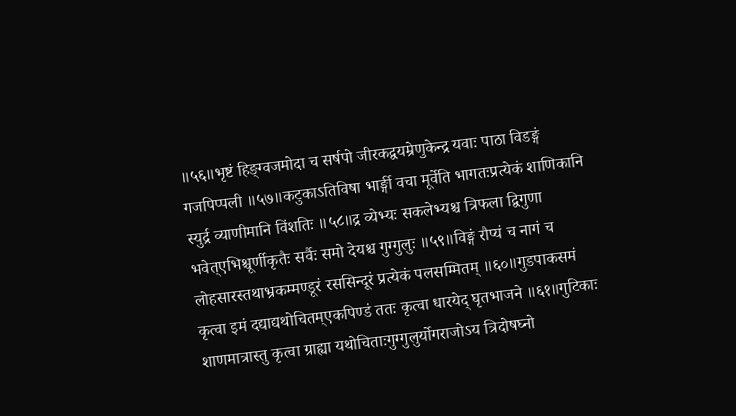॥५६॥भृष्टं हिङ्ग्वजमोदा च सर्षपो जीरकद्वयम्रेणुकेन्द्र यवाः पाठा विडङ्गं गजपिप्पली ॥५७॥कटुकाऽतिविषा भार्ङ्गी वचा मूर्वेति भागतःप्रत्येकं शाणिकानि स्युर्द्र व्याणीमानि विंशतिः ॥५८॥द्र व्येभ्यः सकलेभ्यश्च त्रिफला द्विगुणा भवेत्एभिश्चूर्णीकृतैः सर्वैः समो देयश्च गुग्गुलुः ॥५९॥विङ्गं रौप्यं च नागं च लोहसारस्तथाभ्रकम्मण्डूरं रससिन्दूरं प्रत्येकं पलसम्मितम् ॥६०॥गुडपाकसमं कृत्वा इमं दद्याद्यथोचितम्एकपिण्डं ततः कृत्वा धारयेद् घृतभाजने ॥६१॥गुटिकाः शाणमात्रास्तु कृत्वा ग्राह्या यथोचिताःगुग्गुलुर्योगराजोऽय त्रिदोषघ्नो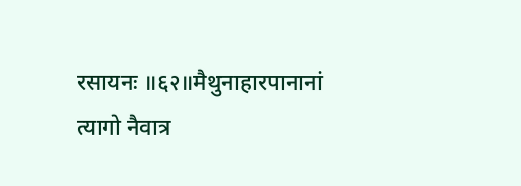रसायनः ॥६२॥मैथुनाहारपानानां त्यागो नैवात्र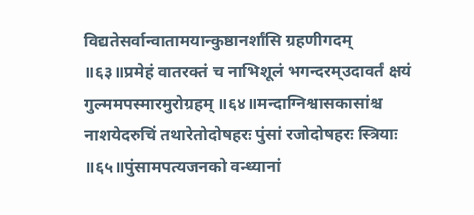विद्यतेसर्वान्वातामयान्कुष्ठानर्शांसि ग्रहणीगदम् ॥६३॥प्रमेहं वातरक्तं च नाभिशूलं भगन्दरम्उदावर्तं क्षयं गुल्ममपस्मारमुरोग्रहम् ॥६४॥मन्दाग्निश्वासकासांश्च नाशयेदरुचिं तथारेतोदोषहरः पुंसां रजोदोषहरः स्त्रियाः ॥६५॥पुंसामपत्यजनको वन्ध्यानां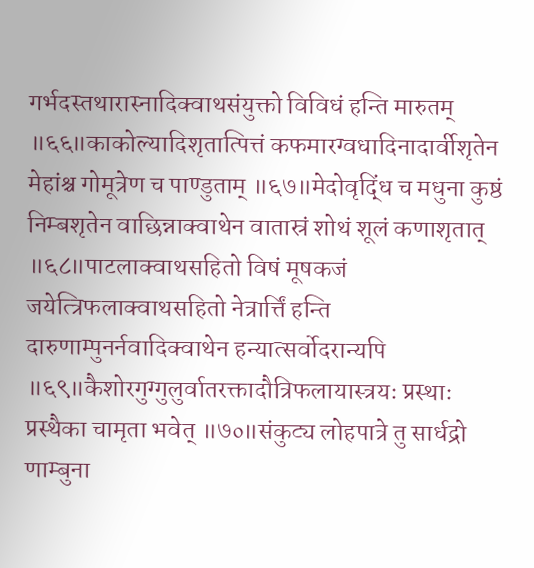गर्भदस्तथारास्नादिक्वाथसंयुक्तो विविधं हन्ति मारुतम् ॥६६॥काकोल्यादिशृतात्पित्तं कफमारग्वधादिनादार्वीशृतेन मेहांश्च गोमूत्रेण च पाण्डुताम् ॥६७॥मेदोवृद्धिं च मधुना कुष्ठं निम्बशृतेन वाछिन्नाक्वाथेन वातास्रं शोथं शूलं कणाशृतात् ॥६८॥पाटलाक्वाथसहितो विषं मूषकजं जयेत्त्रिफलाक्वाथसहितो नेत्रार्त्तिं हन्ति दारुणाम्पुनर्नवादिक्वाथेन हन्यात्सर्वोदरान्यपि ॥६९॥कैशोरगुग्गुलुर्वातरक्तादौत्रिफलायास्त्रयः प्रस्थाः प्रस्थैका चामृता भवेत् ॥७०॥संकुट्य लोहपात्रे तु सार्धद्रो णाम्बुना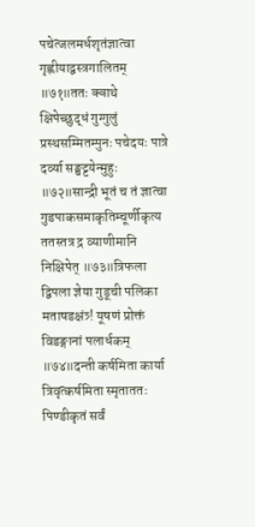पचेत्जलमर्धशृतंज्ञात्वा गृह्णीयाद्वस्त्रगालितम् ॥७१॥ततः क्वाथे क्षिपेच्छुद्धं गुग्गुलुं प्रस्थसम्मितम्पुनः पचेदयः पात्रे दर्व्या सङ्घट्टयेन्मुहुः ॥७२॥सान्द्री भूतं च तं ज्ञात्वा गुडपाकसमाकृतिम्चूर्णीकृत्य ततस्तत्र द्र व्याणीमानि निक्षिपेत् ॥७३॥त्रिफला द्विपला ज्ञेया गुडूची पलिका मताषडक्षंत्र्! यूषणं प्रोक्तं विडङ्गानां पलार्धकम् ॥७४॥दन्ती कर्षमिता कार्या त्रिवृत्कर्षमिता स्मृताततः पिण्डीकृतं सर्वं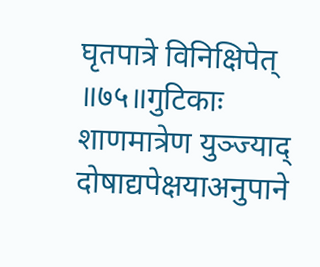घृतपात्रे विनिक्षिपेत् ॥७५॥गुटिकाः शाणमात्रेण युञ्ज्याद् दोषाद्यपेक्षयाअनुपाने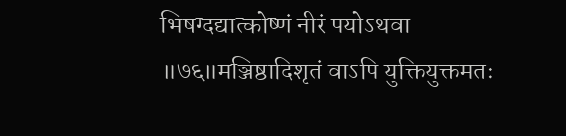भिषग्दद्यात्कोष्णं नीरं पयोऽथवा ॥७६॥मञ्जिष्ठादिशृतं वाऽपि युक्तियुक्तमतः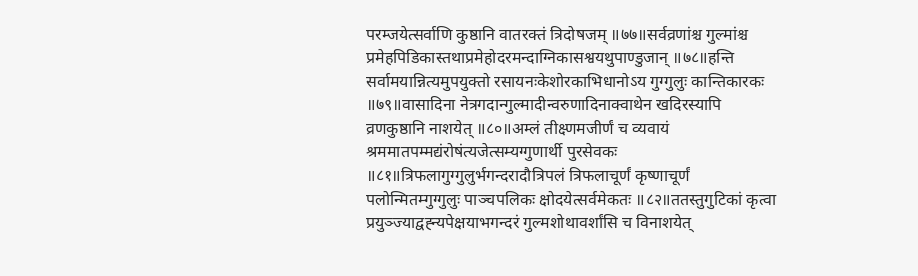परम्जयेत्सर्वाणि कुष्ठानि वातरक्तं त्रिदोषजम् ॥७७॥सर्वव्रणांश्च गुल्मांश्च प्रमेहपिडिकास्तथाप्रमेहोदरमन्दाग्निकासश्वयथुपाण्डुजान् ॥७८॥हन्ति सर्वामयान्नित्यमुपयुक्तो रसायनःकेशोरकाभिधानोऽय गुग्गुलुः कान्तिकारकः ॥७९॥वासादिना नेत्रगदान्गुल्मादीन्वरुणादिनाक्वाथेन खदिरस्यापि व्रणकुष्ठानि नाशयेत् ॥८०॥अम्लं तीक्ष्णमजीर्णं च व्यवायं श्रममातपम्मद्यंरोषंत्यजेत्सम्यग्गुणार्थी पुरसेवकः ॥८१॥त्रिफलागुग्गुलुर्भगन्दरादौत्रिपलं त्रिफलाचूर्णं कृष्णाचूर्णं पलोन्मितम्गुग्गुलुः पाञ्चपलिकः क्षोदयेत्सर्वमेकतः ॥८२॥ततस्तुगुटिकां कृत्वा प्रयुञ्ज्याद्वह्न्यपेक्षयाभगन्दरं गुल्मशोथावर्शांसि च विनाशयेत्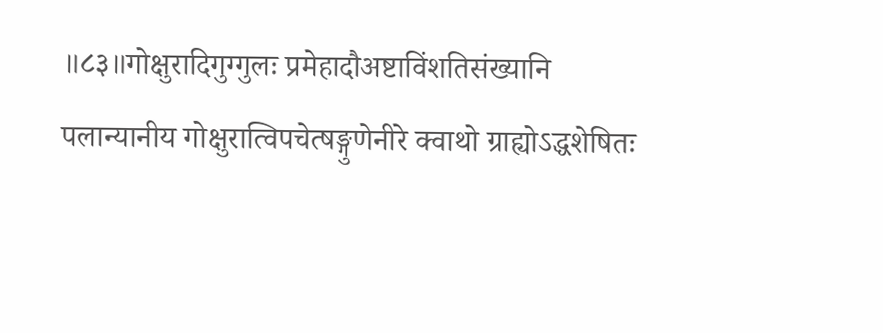॥८३॥गोक्षुरादिगुग्गुलः प्रमेहादौअष्टाविंशतिसंख्यानि पलान्यानीय गोक्षुरात्विपचेत्षङ्गुणेनीरे क्वाथो ग्राह्योऽद्धशेषितः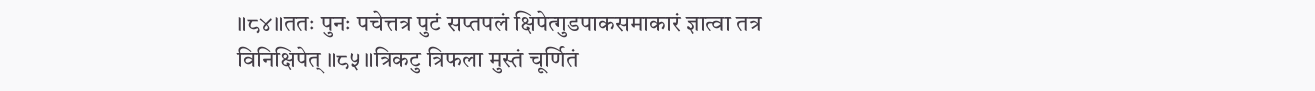॥८४॥ततः पुनः पचेत्तत्र पुटं सप्तपलं क्षिपेत्गुडपाकसमाकारं ज्ञात्वा तत्र विनिक्षिपेत् ॥८५॥त्रिकटु त्रिफला मुस्तं चूर्णितं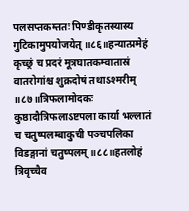पलसप्तकम्ततः पिण्डीकृतस्यास्य गुटिकामुपयोजयेत् ॥८६॥हन्यात्प्रमेहं कृच्छ्रं च प्रदरं मूत्रघातकम्वातास्रं वातरोगांश्च शुक्रदोषं तथाऽश्मरीम् ॥८७॥त्रिफलामोदकः कुष्ठादौत्रिफलाऽष्टपला कार्या भल्लातं च चतुष्पलम्बाकुची पञ्चपलिका विडङ्गानां चतुष्पलम् ॥८८॥हतलोहं त्रिवृच्चैव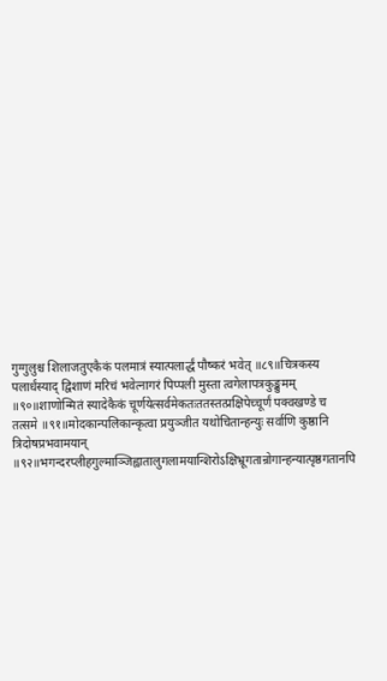गुग्गुलुश्च शिलाजतुएकैकं पलमात्रं स्यात्पलार्द्धं पौष्करं भवेत् ॥८९॥चित्रकस्य पलार्धंस्याद् द्विशाणं मरिचं भवेत्नागरं पिप्पली मुस्ता त्वगेलापत्रकुङ्कुमम् ॥९०॥शाणोन्मितं स्यादेकैकं चूर्णयेत्सर्वमेकतःततस्तत्प्रक्षिपेच्चूर्णं पक्वखण्डे च तत्समे ॥९१॥मोदकान्पलिकान्कृत्वा प्रयुञ्जीत यथोचितान्हन्युः सर्वाणि कुष्ठानि त्रिदोषप्रभवामयान् ॥९२॥भगन्दरप्लीहगुल्माञ्जिह्वातालुगलामयान्शिरोऽक्षिभ्रूगतान्रोगान्हन्यात्पृष्ठगतानपि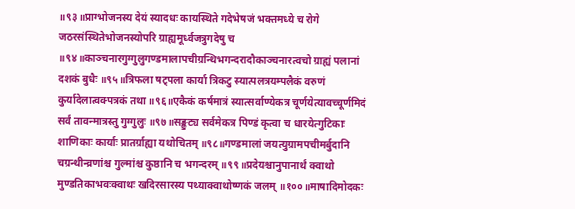॥९३॥प्राग्भोजनस्य देयं स्यादधः कायस्थिते गदेभेषजं भक्तमध्ये च रोगे जठरसंस्थितेभोजनस्योपरि ग्राह्यमूर्ध्वजत्रुगदेषु च ॥९४॥काञ्चनारगुग्गुलुगण्डमालापचीग्रन्थिभगन्दरादौकाञ्चनारत्वचो ग्राह्यं पलानां दशकं बुधैः ॥९५॥त्रिफला षट्पला कार्या त्रिकटु स्यात्पलत्रयम्पलैकं वरुणं कुर्यादेलात्वक्पत्रकं तथा ॥९६॥एकैकं कर्षमात्रं स्यात्सर्वाण्येकत्र चूर्णयेत्यावच्चूर्णमिदं सर्वं तावन्मात्रस्तु गुग्गुलुः ॥९७॥सङ्कुट्य सर्वमेकत्र पिण्डं कृत्वा च धारयेत्गुटिकाः शाणिकाः कार्याः प्रातर्ग्राह्या यथोचितम् ॥९८॥गण्डमालां जयत्युग्रामपचीमर्बुदानि चग्रन्थीन्व्रणांश्च गुल्मांश्च कुष्ठानि च भगन्दरम् ॥९९॥प्रदेयश्चानुपानार्थं क्वाथो मुण्डतिकाभवःक्वाथः खदिरसारस्य पथ्याक्वाथोष्णकं जलम् ॥१००॥माषादिमोदकः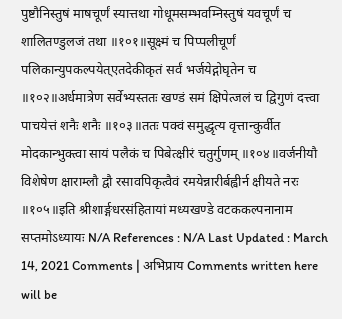पुष्टौनिस्तुषं माषचूर्णं स्यात्तथा गोधूमसम्भवम्निस्तुषं यवचूर्णं च शालितण्डुलजं तथा ॥१०१॥सूक्ष्मं च पिप्पलीचूर्णं पलिकान्युपकल्पयेत्एतदेकीकृतं सर्वं भर्जयेद्गोघृतेन च ॥१०२॥अर्धमात्रेण सर्वेभ्यस्ततः खण्डं समं क्षिपेत्जलं च द्विगुणं दत्त्वा पाचयेत्तं शनैः शनैः ॥१०३॥ततः पक्वं समुद्धृत्य वृत्तान्कुर्वीत मोदकान्भुक्त्वा सायं पलैकं च पिबेत्क्षीरं चतुर्गुणम् ॥१०४॥वर्जनीयौ विशेषेण क्षाराम्लौ द्वौ रसावपिकृत्वैवं रमयेन्नारीर्बह्वीर्न क्षीयते नरः ॥१०५॥इति श्रीशार्ङ्गधरसंहितायां मध्यखण्डे वटककल्पनानाम सप्तमोऽध्यायः N/A References : N/A Last Updated : March 14, 2021 Comments | अभिप्राय Comments written here will be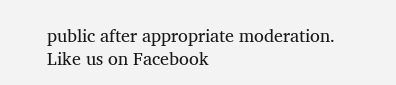public after appropriate moderation. Like us on Facebook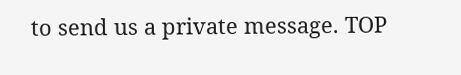to send us a private message. TOP